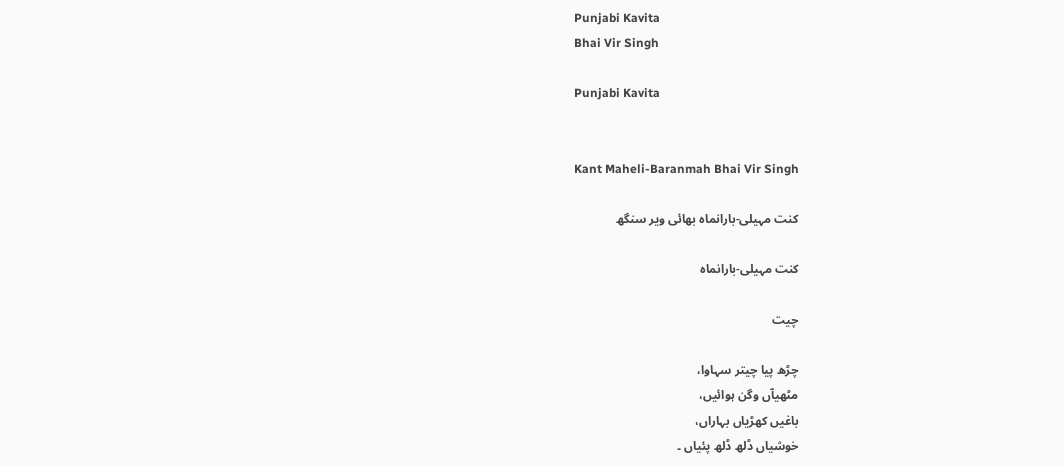Punjabi Kavita
Bhai Vir Singh

Punjabi Kavita


Kant Maheli-Baranmah Bhai Vir Singh

کنت مہیلی-بارانماہ بھائی ویر سنگھ

کنت مہیلی-بارانماہ

چیت

چڑھ پیا چیتر سہاوا،
مٹھیآں وگن ہوائیں،
باغیں کھڑیاں بہاراں،
خوشیاں ڈلھ ڈلھ پئیاں ۔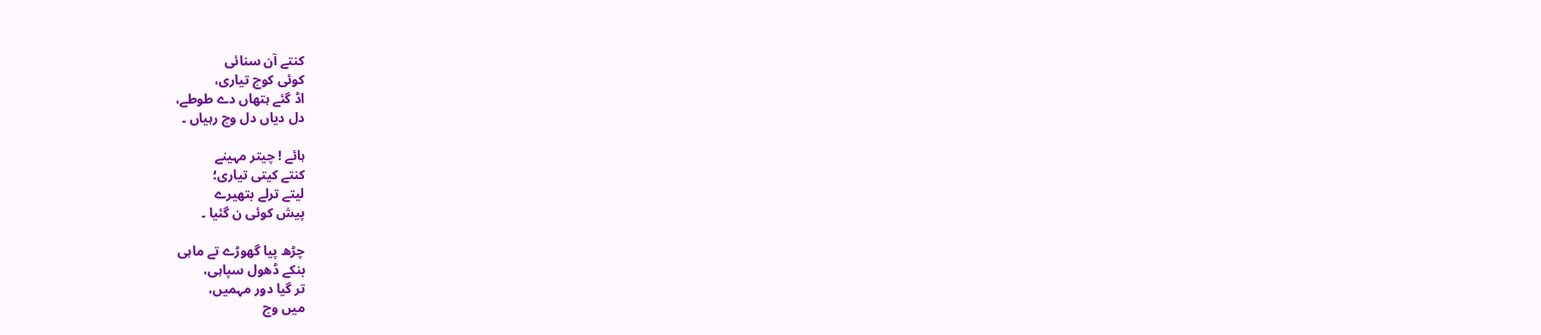کنتے آن سنائی
کوئی کوچ تیاری،
اڈ گئے ہتھاں دے طوطے،
دل دیاں دل وچ رہیاں ۔

ہائے ! چیتر مہینے
کنتے کیتی تیاری؛
لیتے ترلے بتھیرے
پیش کوئی ن گئیا ۔

چڑھ پیا گھوڑے تے ماہی
بنکے ڈھول سپاہی،
تر گیا دور مہمیں،
میں وچ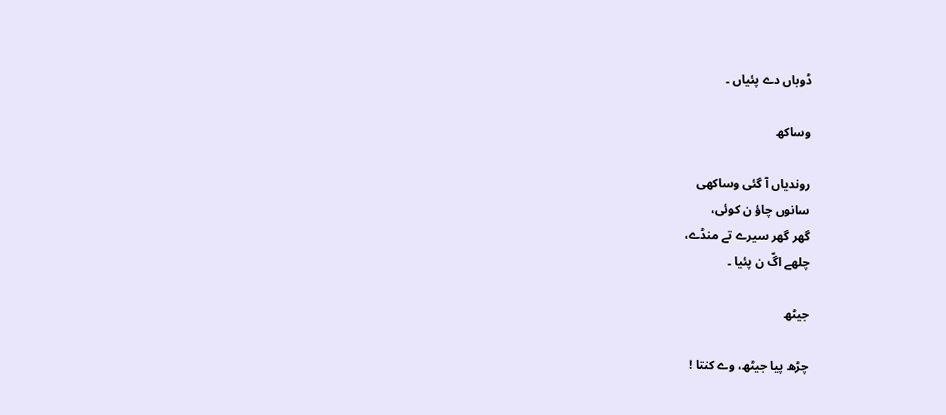ڈوباں دے پئیاں ۔

وساکھ

روندیاں آ گئی وساکھی
سانوں چاؤ ن کوئی،
گھر گھر سیرے تے منڈے،
چلھے اگّ ن پئیا ۔

جیٹھ

چڑھ پیا جیٹھ، وے کنتا !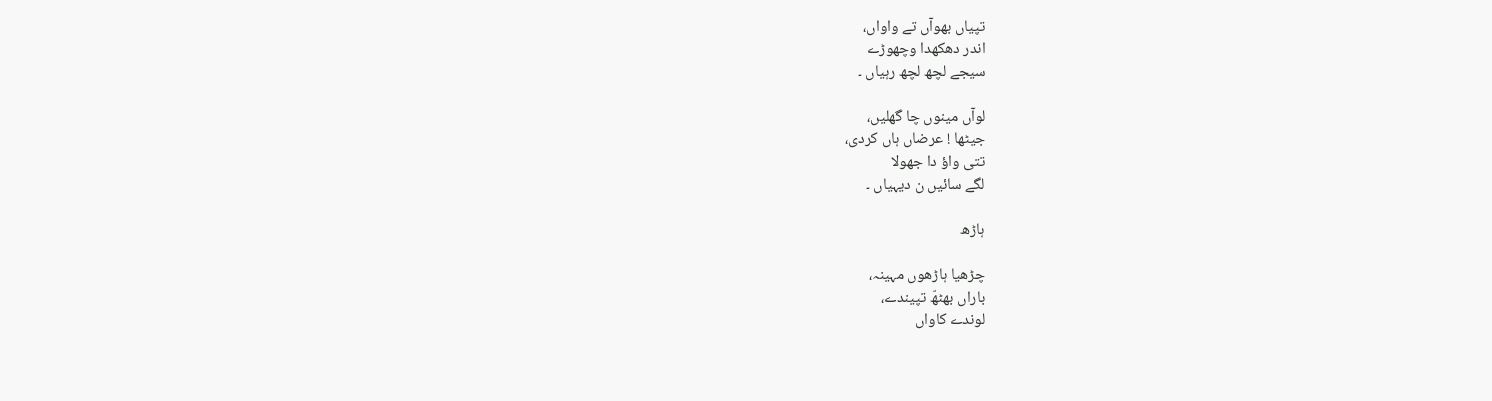تپیاں بھوآں تے واواں،
اندر دھکھدا وچھوڑے
سیجے لچھ لچھ رہیاں ۔

لوآں مینوں چا گھلیں،
جیٹھا ! عرضاں ہاں کردی،
تتی واؤ دا جھولا
لگے سائیں ن دیہیاں ۔

ہاڑھ

چڑھیا ہاڑھوں مہینہ،
باراں بھٹھّ تپیندے،
لوندے کاواں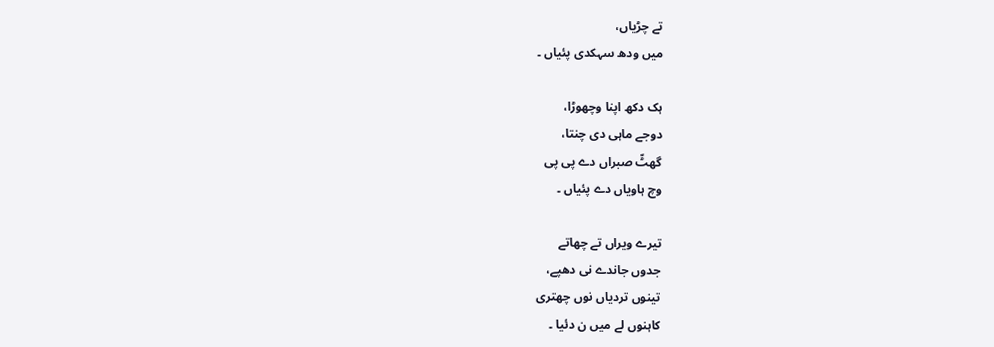تے چڑیاں،
میں ودھ سہکدی پئیاں ۔

ہک دکھ اپنا وچھوڑا،
دوجے ماہی دی چنتا،
گھٹّ صبراں دے پی پی
وچ ہاویاں دے پئیاں ۔

تیرے ویراں تے چھاتے
جدوں جاندے نی دھپے،
تینوں تردیاں نوں چھتری
کاہنوں لے میں ن دئیا ۔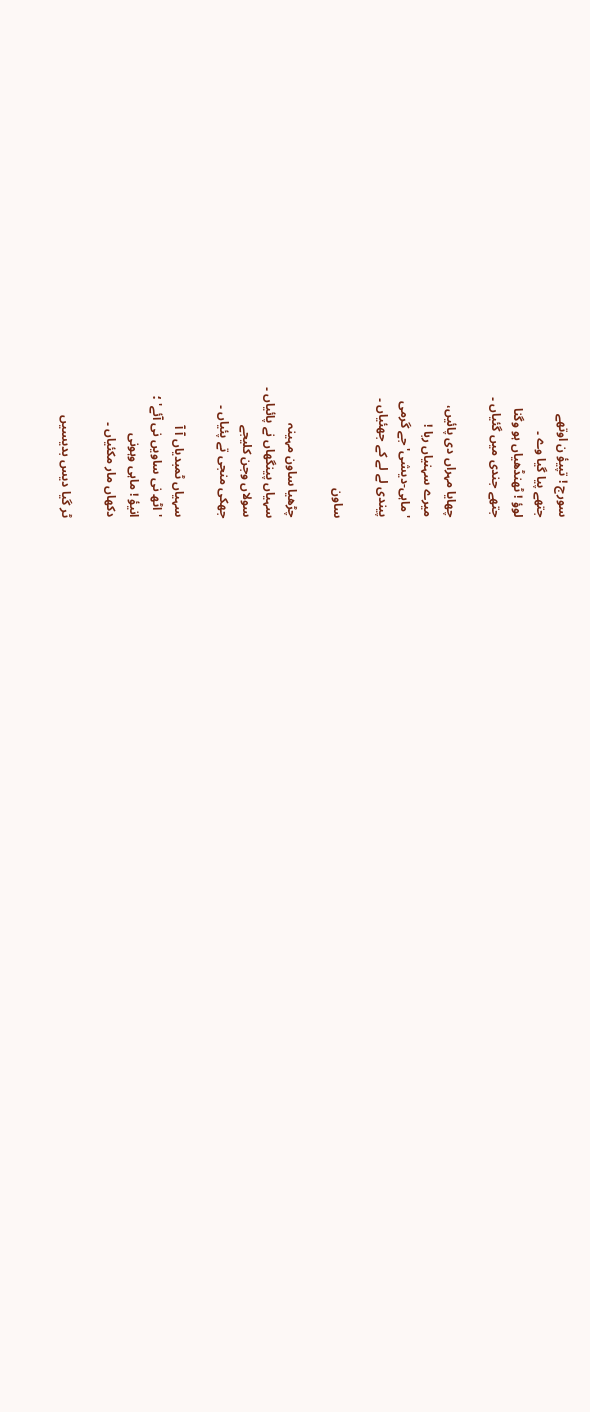سورج ! تپیؤ ن اوتھے
جتھے پیا گیا وے ۔
لوؤ ! ٹھنڈھیاں ہو وگنا
جتھے جندی میں گئیاں ۔

چھایا مہراں دی پائیں،
میرے سہنیاں ربا !
'ماہی-دیشی' جے گرمی
پیندی لے لے کے جھئیاں ۔

ساون

چڑھیا ساون مہینہ
سہیاں پینگھاں نے پائیاں ۔
سولاں وجن کلیجے
جھکی منجی تے پئیاں ۔

سہیاں ٹمبدیاں آ آ
'اٹھ نی ساویں نی آئے' ؛
انیؤ ! ماہی وہونی
دکھاں مار مکئیاں ۔

ٹر گیا دیس بدیسیں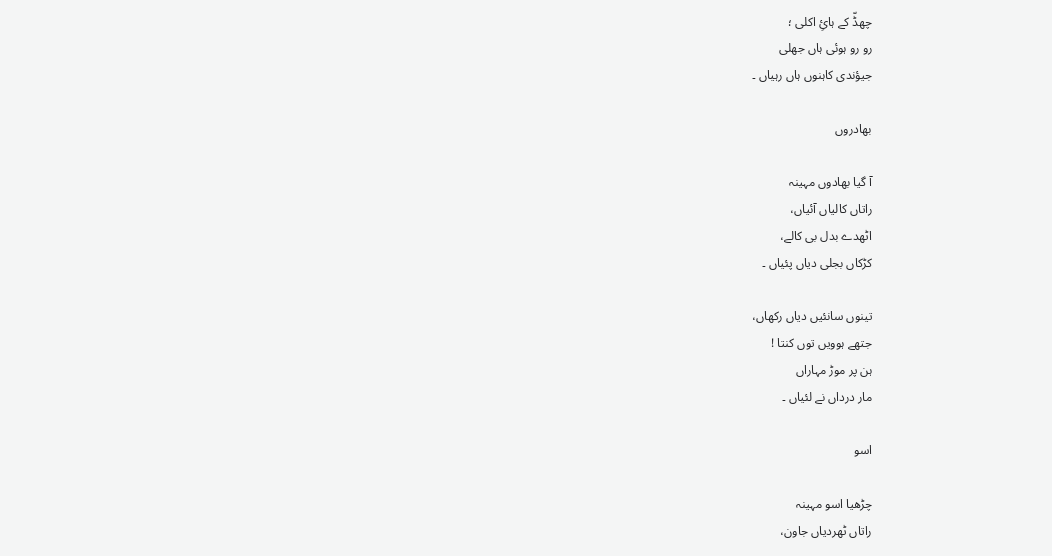چھڈّ کے ہائِ اکلی ؛
رو رو ہوئی ہاں جھلی
جیؤندی کاہنوں ہاں رہیاں ۔

بھادروں

آ گیا بھادوں مہینہ
راتاں کالیاں آئیاں،
اٹھدے بدل بی کالے،
کڑکاں بجلی دیاں پئیاں ۔

تینوں سانئیں دیاں رکھاں،
جتھے ہوویں توں کنتا !
ہن پر موڑ مہاراں
مار درداں نے لئیاں ۔

اسو

چڑھیا اسو مہینہ
راتاں ٹھردیاں جاون،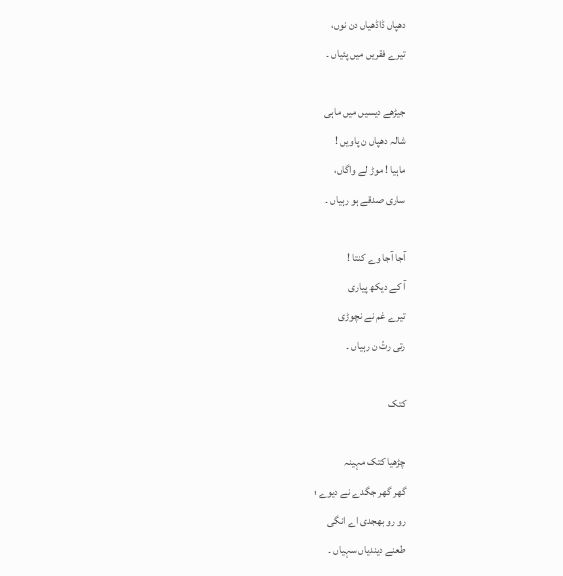دھپاں ڈاڈھیاں دن نوں،
تیرے فقریں میں پئیاں ۔

جیڑھے دیسیں میں ماہی
شالہ دھپاں ن پاویں !
ماہیا ! موڑ لے واگاں،
ساری صدقے ہو رہیاں ۔

آجا آجا وے کنتا !
آ کے دیکھ پیاری
تیرے غم نے نچوڑی
رتی رتّ ن رہیاں ۔

کتک

چڑھیا کتک مہینہ
گھر گھر جگدے نے دیوے ؛
رو رو بھجدی اے انگی
طعنے دیندیاں سہیاں ۔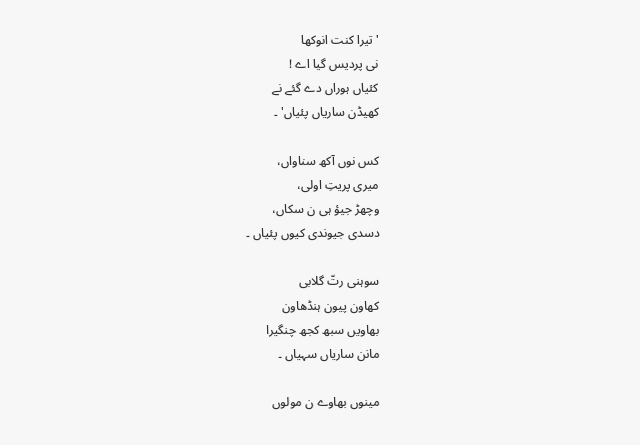'تیرا کنت انوکھا
نی پردیس گیا اے !
کئیاں ہوراں دے گئے نے
کھیڈن ساریاں پئیاں' ۔

کس نوں آکھ سناواں،
میری پریتِ اولی،
وچھڑ جیؤ ہی ن سکاں،
دسدی جیوندی کیوں پئیاں ۔

سوہنی رتّ گلابی
کھاون پیون ہنڈھاون
بھاویں سبھ کجھ چنگیرا
مانن ساریاں سہیاں ۔

مینوں بھاوے ن مولوں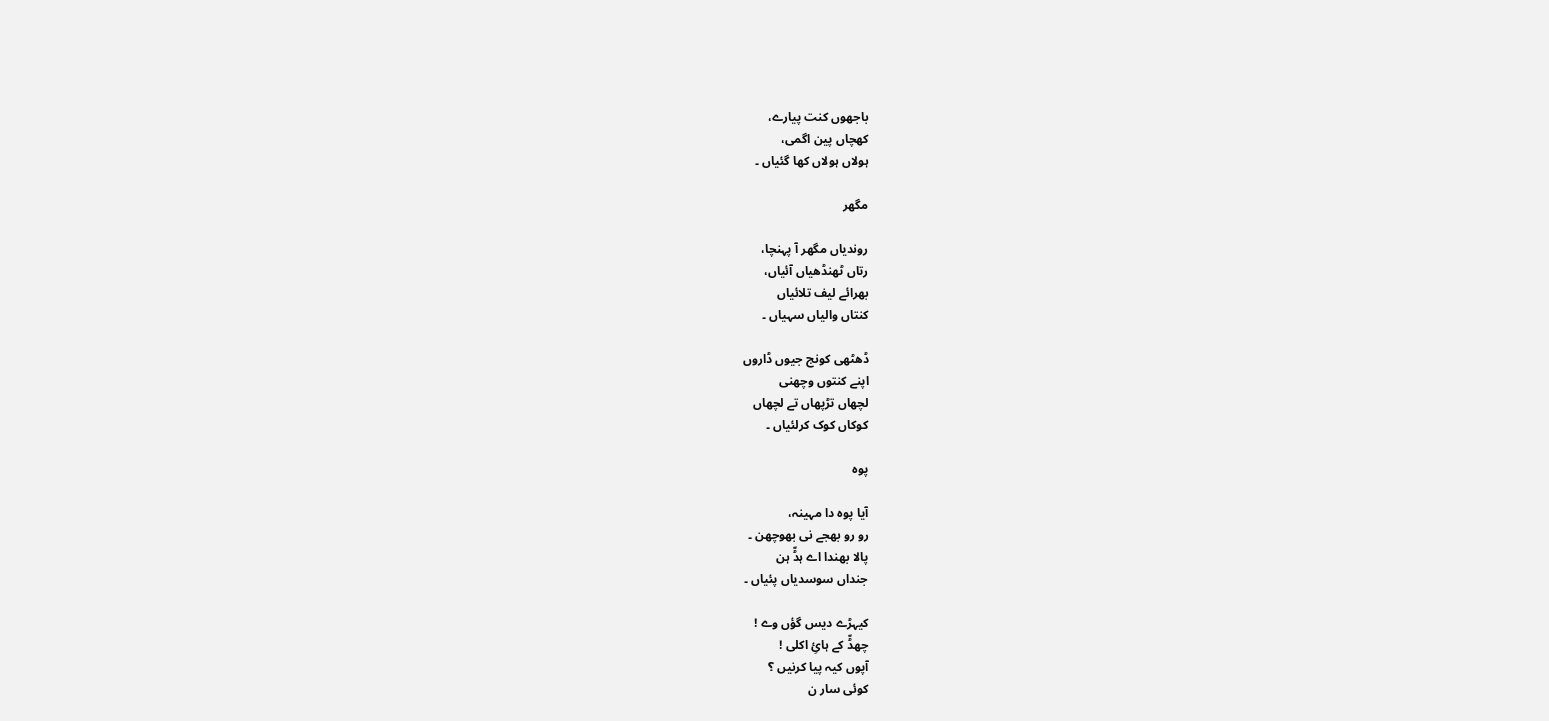باجھوں کنت پیارے،
کھچاں پین اگمی،
ہولاں ہولاں کھا گئیاں ۔

مگھر

روندیاں مگھر آ پہنچا،
رتاں ٹھنڈھیاں آئیاں،
بھرائے لیف تلائیاں
کنتاں والیاں سہیاں ۔

ڈھٹھی کونج جیوں ڈاروں
اپنے کنتوں وچھنی
لچھاں تڑپھاں تے لچھاں
کوکاں کوک کرلئیاں ۔

پوہ

آیا پوہ دا مہینہ،
رو رو بھجے نی بھوچھن ۔
پالا بھندا اے ہڈّ ہن
جنداں سوسدیاں پئیاں ۔

کیہڑے دیس گؤں وے !
چھڈّ کے ہائِ اکلی !
آپوں کیہ پیا کرنیں ؟
کوئی سار ن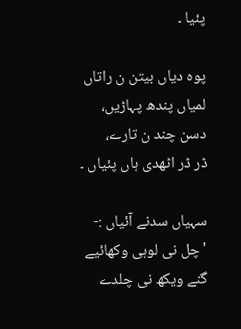پئیا ۔

پوہ دیاں بیتن ن راتاں
لمیاں پندھ پہاڑیں،
دسن چند ن تارے،
ڈر ڈر اٹھدی ہاں پئیاں ۔

سہیاں سدنے آئیاں :-
'چل نی لوہی وکھائیے
گنے ویکھ نی چلدے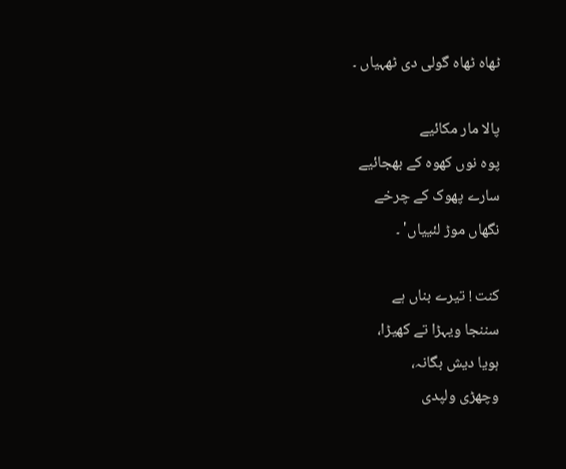ٹھاہ ٹھاہ گولی دی ٹھہیاں ۔

پالا مار مکائیے
پوہ نوں کھوہ کے بھجائیے
سارے پھوک کے چرخے
نگھاں موڑ لئییاں' ۔

کنت ! تیرے بناں ہے
سننجا ویہڑا تے کھیڑا،
ہویا دیش بگانہ،
وچھڑی ولپدی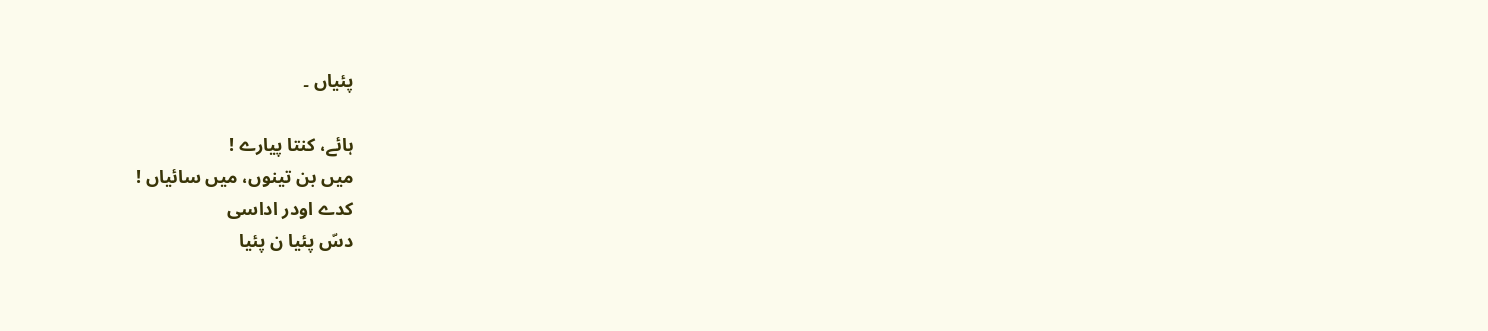پئیاں ۔

ہائے، کنتا پیارے !
میں بن تینوں، میں سائیاں !
کدے اودر اداسی
دسّ پئیا ن پئیا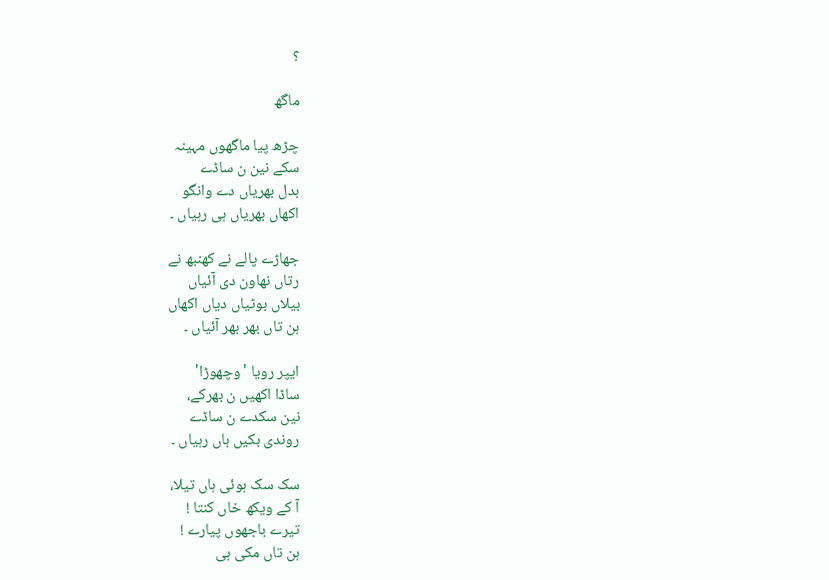؟

ماگھ

چڑھ پیا ماگھوں مہینہ
سکے نین ن ساڈے
بدل بھریاں دے وانگو
اکھاں بھریاں ہی رہیاں ۔

جھاڑے پالے نے کھنبھ نے
رتاں نھاون دی آئیاں
بیلاں بوٹیاں دیاں اکھاں
ہن تاں بھر بھر آئیاں ۔

ایپر رویا 'وچھوڑا'
ساڈا اکھیں ن بھرکے،
نین سکدے ن ساڈے
روندی بکیں ہاں رہیاں ۔

سک سک ہوئی ہاں تیلا،
آ کے ویکھ خاں کنتا !
تیرے باجھوں پیارے !
ہن تاں مکی ہی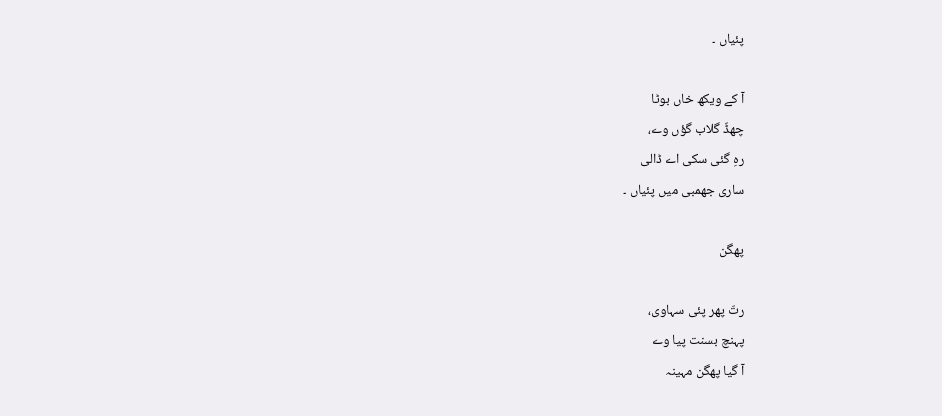پئیاں ۔

آ کے ویکھ خاں بوٹا
چھڈّ گلاب گؤں وے،
رہِ گئی سکی اے ڈالی
ساری جھمبی میں پئیاں ۔

پھگن

رتّ پھر پئی سہاوی،
پہنچ بسنت پیا وے
آ گیا پھگن مہینہ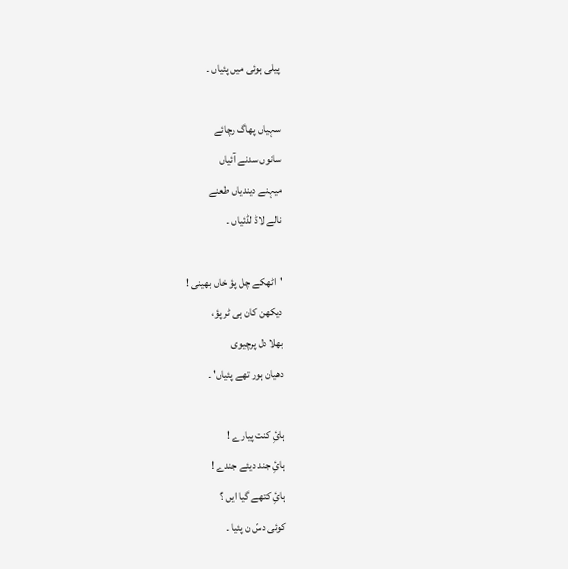پیلی ہوئی میں پئیاں ۔

سہیاں پھاگ رچائے
سانوں سدنے آئیاں
میہنے دیندیاں طعنے
نالے لاڈ لڈئیاں ۔

'اٹھکے چل پؤ خاں بھینی !
دیکھن کان ہی ٹر پؤ،
بھلا دل پرچیوی
دھیان ہور تھے پئیاں' ۔

ہائِ کنت پیارے !
ہائِ جند دیئے جندے !
ہائِ کتھے گیا ایں ؟
کوئی دسّ ن پئیا ۔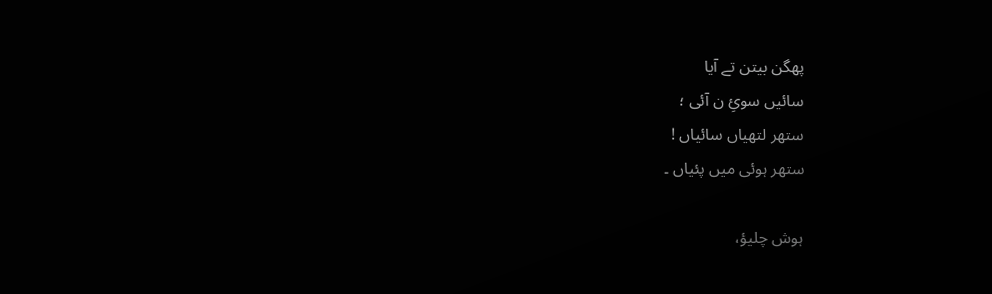پھگن بیتن تے آیا
سائیں سوئِ ن آئی ؛
ستھر لتھیاں سائیاں !
ستھر ہوئی میں پئیاں ۔

ہوش چلیؤ،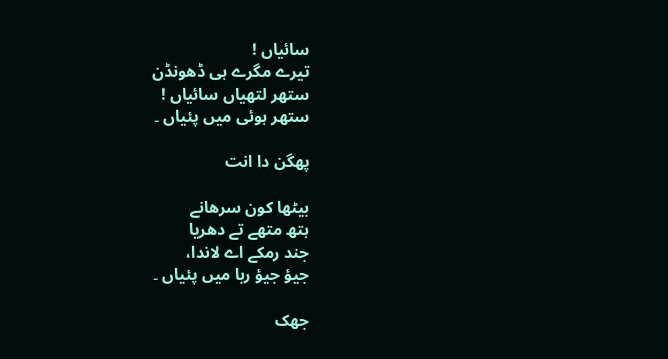سائیاں !
تیرے مگرے ہی ڈھونڈن
ستھر لتھیاں سائیاں !
ستھر ہوئی میں پئیاں ۔

پھگن دا انت

بیٹھا کون سرھانے
ہتھ متھے تے دھریا
جند رمکے اے لاندا،
جیؤ جیؤ ربا میں پئیاں ۔

جھک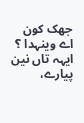جھک کون اے وینہدا ؟
ایہہ تاں نین پیارے،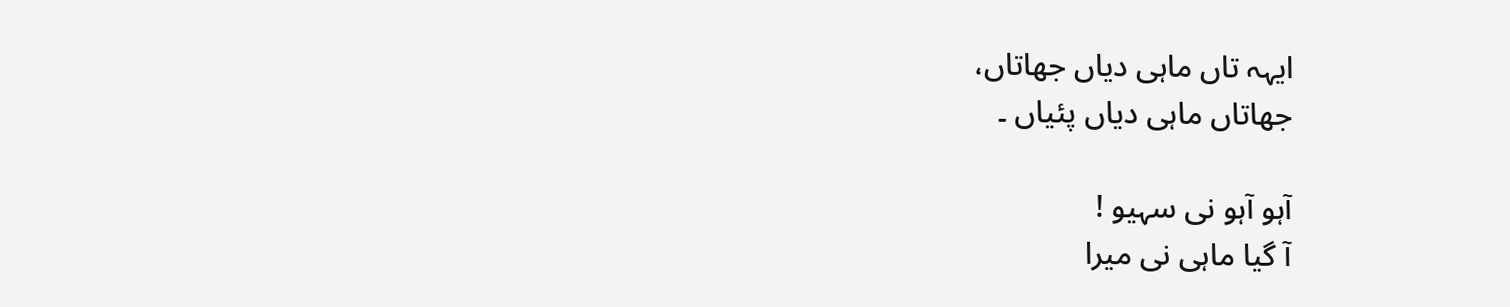ایہہ تاں ماہی دیاں جھاتاں،
جھاتاں ماہی دیاں پئیاں ۔

آہو آہو نی سہیو !
آ گیا ماہی نی میرا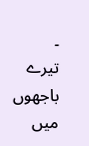۔
تیرے باجھوں میں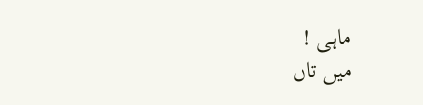ماہی !
میں تاں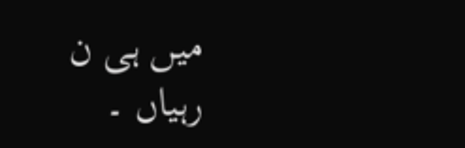میں ہی ن رہیاں ۔